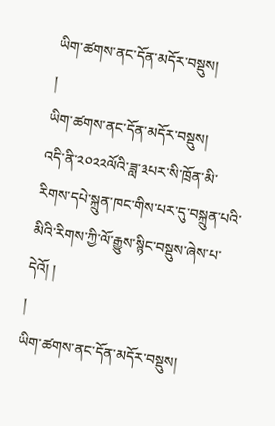ཡིག་ཚགས་ནང་དོན་མདོར་བསྡུས།
།
ཡིག་ཚགས་ནང་དོན་མདོར་བསྡུས།
འདི་ནི་༢༠༢༢ལོའི་ཟླ་༣པར་སི་ཁྲོན་མི་རིགས་དཔེ་སྐྲུན་ཁང་གིས་པར་དུ་བསྐྲུན་པའི་མིའི་རིགས་ཀྱི་ལོ་རྒྱུས་སྙིང་བསྡུས་ཞེས་པ་དེའོ། །
།
ཡིག་ཚགས་ནང་དོན་མདོར་བསྡུས།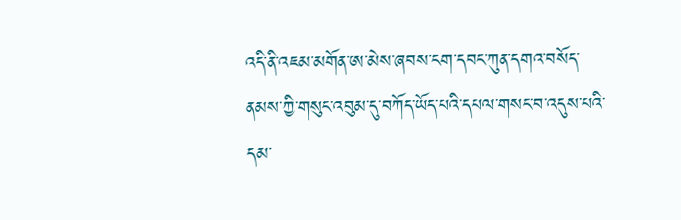འདི་ནི་འཇམ་མགོན་ཨ་མེས་ཞབས་ངག་དབང་ཀུན་དགའ་བསོད་ནམས་ཀྱི་གསུང་འབུམ་དུ་བཀོད་ཡོད་པའི་དཔལ་གསང་བ་འདུས་པའི་དམ་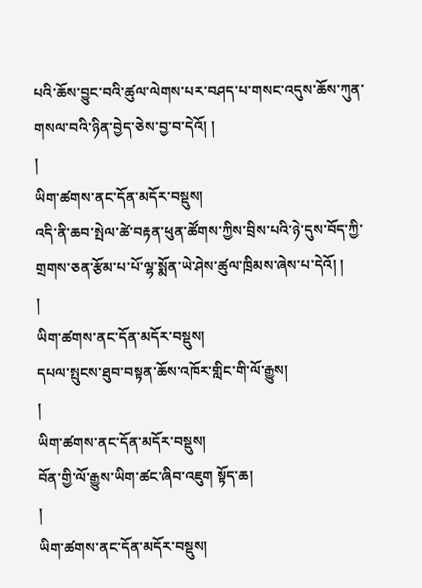པའི་ཆོས་བྱུང་བའི་ཚུལ་ལེགས་པར་བཤད་པ་གསང་འདུས་ཆོས་ཀུན་གསལ་བའི་ཉིན་བྱེད་ཅེས་བྱ་བ་དེའོ། །
།
ཡིག་ཚགས་ནང་དོན་མདོར་བསྡུས།
འདི་ནི་ཆབ་སྤེལ་ཚེ་བརྟན་ཕུན་ཚོགས་ཀྱིས་བྲིས་པའི་ཉེ་དུས་བོད་ཀྱི་གྲགས་ཅན་རྩོམ་པ་པོ་ལྷ་སྨོན་ཡེ་ཤེས་ཚུལ་ཁྲིམས་ཞེས་པ་དེའོ། །
།
ཡིག་ཚགས་ནང་དོན་མདོར་བསྡུས།
དཔལ་སྤུངས་ཐུབ་བསྟན་ཆོས་འཁོར་གླིང་གི་ལོ་རྒྱུས།
།
ཡིག་ཚགས་ནང་དོན་མདོར་བསྡུས།
བོན་གྱི་ལོ་རྒྱུས་ཡིག་ཚང་ཞིབ་འཇུག སྟོད་ཆ།
།
ཡིག་ཚགས་ནང་དོན་མདོར་བསྡུས།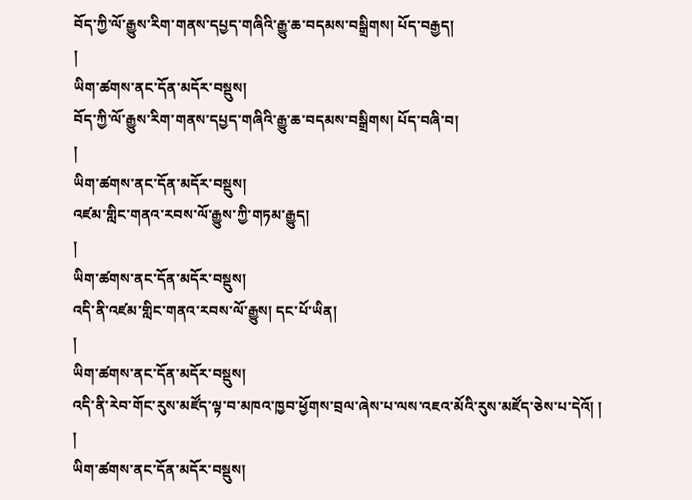བོད་ཀྱི་ལོ་རྒྱུས་རིག་གནས་དཔྱད་གཞིའི་རྒྱུ་ཆ་བདམས་བསྒྲིགས། པོད་བརྒྱད།
།
ཡིག་ཚགས་ནང་དོན་མདོར་བསྡུས།
བོད་ཀྱི་ལོ་རྒྱུས་རིག་གནས་དཔྱད་གཞིའི་རྒྱུ་ཆ་བདམས་བསྒྲིགས། པོད་བཞི་བ།
།
ཡིག་ཚགས་ནང་དོན་མདོར་བསྡུས།
འཛམ་གླིང་གནའ་རབས་ལོ་རྒྱུས་ཀྱི་གཏམ་རྒྱུད།
།
ཡིག་ཚགས་ནང་དོན་མདོར་བསྡུས།
འདི་ནི་འཛམ་གླིང་གནའ་རབས་ལོ་རྒྱུས། དང་པོ་ཡིན།
།
ཡིག་ཚགས་ནང་དོན་མདོར་བསྡུས།
འདི་ནི་རེབ་གོང་རུས་མཛོད་ལྟ་བ་མཁའ་ཁྱབ་ཕྱོགས་བྲལ་ཞེས་པ་ལས་འཇའ་མོའི་རུས་མཛོད་ཅེས་པ་དེའོ། །
།
ཡིག་ཚགས་ནང་དོན་མདོར་བསྡུས།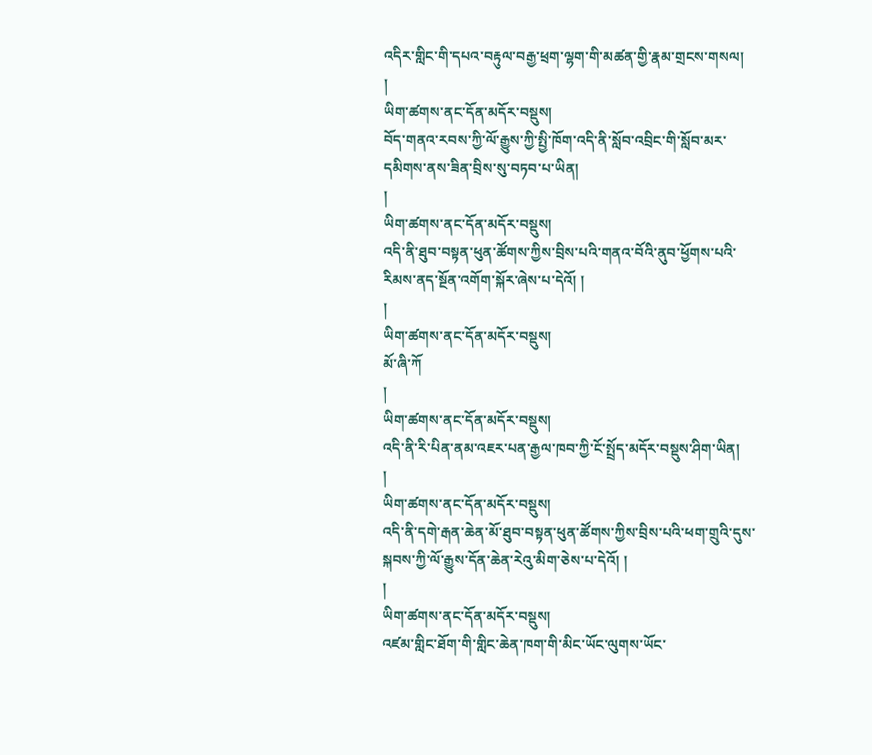འདིར་གླིང་གི་དཔའ་བརྟུལ་བརྒྱ་ཕྲག་ལྷག་གི་མཚན་གྱི་རྣམ་གྲངས་གསལ།
།
ཡིག་ཚགས་ནང་དོན་མདོར་བསྡུས།
བོད་གནའ་རབས་ཀྱི་ལོ་རྒྱུས་ཀྱི་སྤྱི་ཁོག་འདི་ནི་སློབ་འབྲིང་གི་སློབ་མར་དམིགས་ནས་ཟིན་བྲིས་སུ་བཏབ་པ་ཡིན།
།
ཡིག་ཚགས་ནང་དོན་མདོར་བསྡུས།
འདི་ནི་ཐུབ་བསྟན་ཕུན་ཚོགས་ཀྱིས་བྲིས་པའི་གནའ་བོའི་ནུབ་ཕྱོགས་པའི་རིམས་ནད་སྔོན་འགོག་སྐོར་ཞེས་པ་དེའོ། །
།
ཡིག་ཚགས་ནང་དོན་མདོར་བསྡུས།
མོ་ཞི་ཀོ
།
ཡིག་ཚགས་ནང་དོན་མདོར་བསྡུས།
འདི་ནི་རི་པིན་ནམ་འཇར་པན་རྒྱལ་ཁབ་ཀྱི་ངོ་སྤྲོད་མདོར་བསྡུས་ཤིག་ཡིན།
།
ཡིག་ཚགས་ནང་དོན་མདོར་བསྡུས།
འདི་ནི་དགེ་རྒན་ཆེན་མོ་ཐུབ་བསྟན་ཕུན་ཚོགས་ཀྱིས་བྲིས་པའི་ཕག་གྲུའི་དུས་སྐབས་ཀྱི་ལོ་རྒྱུས་དོན་ཆེན་རེའུ་མིག་ཅེས་པ་དེའོ། །
།
ཡིག་ཚགས་ནང་དོན་མདོར་བསྡུས།
འཛམ་གླིང་ཐོག་གི་གླིང་ཆེན་ཁག་གི་མིང་ཡོང་ལུགས་ཡོང་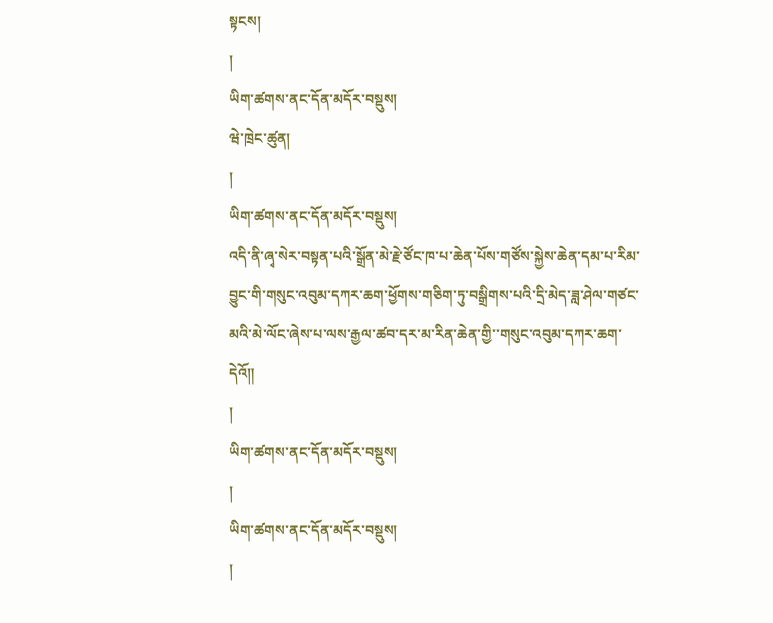སྟངས།
།
ཡིག་ཚགས་ནང་དོན་མདོར་བསྡུས།
ཝེ་ཁྲེང་ཚུན།
།
ཡིག་ཚགས་ནང་དོན་མདོར་བསྡུས།
འདི་ནི་ཞྭ་སེར་བསྟན་པའི་སྒྲོན་མེ་རྗེ་ཙོང་ཁ་པ་ཆེན་པོས་གཙོས་སྐྱེས་ཆེན་དམ་པ་རིམ་བྱུང་གི་གསུང་འབུམ་དཀར་ཆག་ཕྱོགས་གཅིག་ཏུ་བསྒྲིགས་པའི་དྲི་མེད་ཟླ་ཤེལ་གཙང་མའི་མེ་ལོང་ཞེས་པ་ལས་རྒྱལ་ཚབ་དར་མ་རིན་ཆེན་གྱི་་གསུང་འབུམ་དཀར་ཆག་དེའོ༎
།
ཡིག་ཚགས་ནང་དོན་མདོར་བསྡུས།
།
ཡིག་ཚགས་ནང་དོན་མདོར་བསྡུས།
།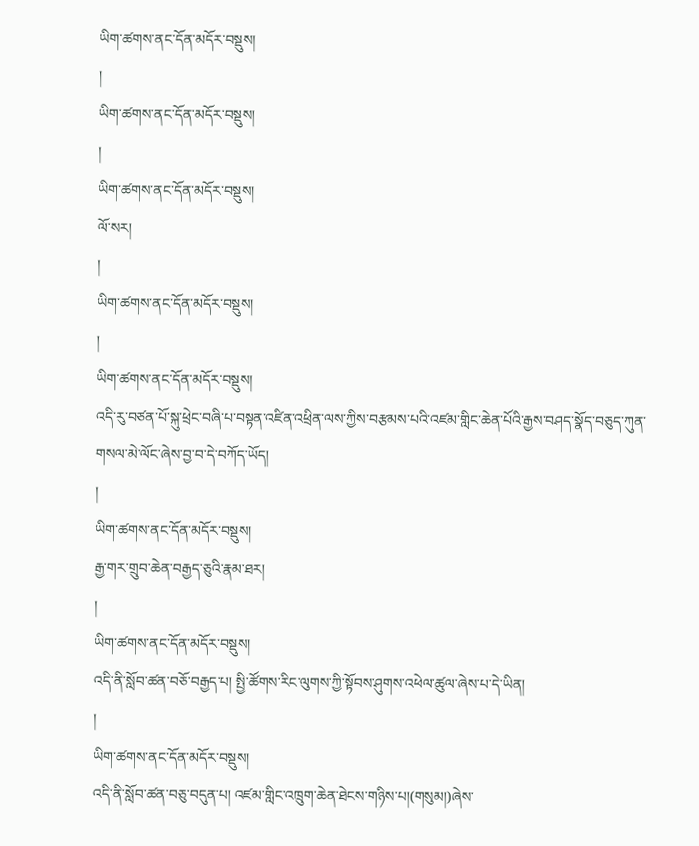ཡིག་ཚགས་ནང་དོན་མདོར་བསྡུས།
།
ཡིག་ཚགས་ནང་དོན་མདོར་བསྡུས།
།
ཡིག་ཚགས་ནང་དོན་མདོར་བསྡུས།
ལོ་སར།
།
ཡིག་ཚགས་ནང་དོན་མདོར་བསྡུས།
།
ཡིག་ཚགས་ནང་དོན་མདོར་བསྡུས།
འདི་རུ་བཙན་པོ་སྐུ་ཕྲེང་བཞི་པ་བསྟན་འཛིན་འཕྲིན་ལས་ཀྱིས་བརྩམས་པའི་འཛམ་གླིང་ཆེན་པོའི་རྒྱས་བཤད་སྣོད་བཅུད་ཀུན་གསལ་མེ་ལོང་ཞེས་བྱ་བ་དེ་བཀོད་ཡོད།
།
ཡིག་ཚགས་ནང་དོན་མདོར་བསྡུས།
རྒྱ་གར་གྲུབ་ཆེན་བརྒྱད་ཅུའི་རྣམ་ཐར།
།
ཡིག་ཚགས་ནང་དོན་མདོར་བསྡུས།
འདི་ནི་སློབ་ཚན་བཅོ་བརྒྱད་པ། སྤྱི་ཚོགས་རིང་ལུགས་ཀྱི་སྟོབས་ཤུགས་འཕེལ་ཚུལ་ཞེས་པ་དེ་ཡིན།
།
ཡིག་ཚགས་ནང་དོན་མདོར་བསྡུས།
འདི་ནི་སློབ་ཚན་བཅུ་བདུན་པ། འཛམ་གླིང་འཁྲུག་ཆེན་ཐེངས་གཉིས་པ།(གསུམ།)ཞེས་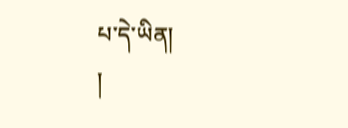པ་དེ་ཡིན།
།